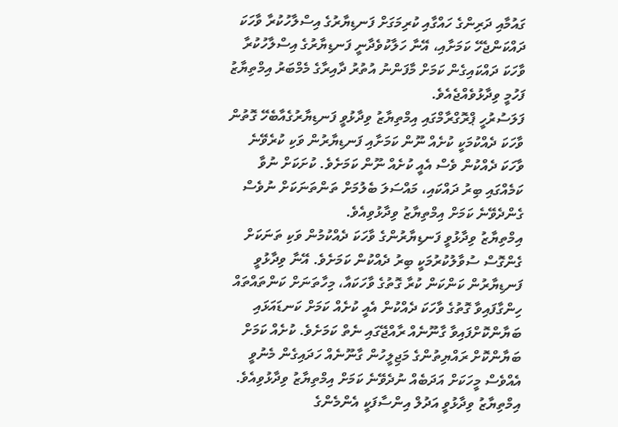ގައުމާއި ދަރިންގެ ހައްގާއި ކުރިމަގަށް ފަނޑިޔާރުގެ އިސްލާހުކުރާ ވާހަކަ ދައްކަންޖެހޭ ކަމަށާއި، އޭނާ ހަލާކުވެދާނީ ފަނޑިޔާރުގެ އިސްލާހުކުރާ ވާހަކަ ދައްކައިގެން ކަމަށް މާފަންނު އުތުރު ދާއިރާގެ މެމްބަރު އިމްތިޔާޒު ފަހުމީ ވިދާޅުވެއްޖެއެވެ.
ފަލަސުރުހީ ޕްރޮގްރާމްގައި އިމްތިޔާޒު ވިދާޅުވީ ފަނޑިޔާރުގެއާބެހޭ ގޮތުން ވާހަކަ ދެއްކުމަކީ ކުށެއް ނޫން ކަމަށާއި ފަނޑިޔާރުން ވަކި ކުރެވޭނެ ވާހަކަ ދެއްކުން ވެސް އެއީ ކުށެއް ނޫން ކަމަށެވެ. ކުށަކަށް ނުވާ ކަމެއްގައި ބިރު ދައްކައި، މައްސަލަ ބެލުމަށް ތަންތަނަކަށް ނުވެސް ގެންދެވޭނެ ކަމަށް އިމްތިޔާޒު ވިދާޅުވިއެވެ.
އިމްތިޔާޒު ވިދާޅުވީ ފަނޑިޔާރުންގެ ވާހަކަ ދެއްކުމުން ވަކި ތަނަކަށް ގެންގޮސް ސުވާލުކުރުމަކީ ބިރު ދެއްކުން ކަމަށެވެ. އޭނާ ވިދާޅުވީ ފަނޑިޔާރުން ކަންކަން ކުރާ ގޮތުގެ ވާހަކައާ، މިހާތަނަށް ކަންތައްތައް ހިންގާފައިވާ ގޮތުގެ ވާހަކަ ދެއްކުން އެއީ ކުށެއް ކަމަށް ކަނޑައަޅައި ބަޔާންކޮށްފައިވާ ގާނޫނެއް ރާއްޖޭގައި ނެތް ކަމަށެވެ. ކުށެއް ކަމަށް ބަޔާންކޮށް ރައްޔިތުންގެ މަޖިލީހުން ގާނޫނެއް ހަދައިގެން މެނުވީ އެއްވެސް މީހަކަށް އަދަބެއް ނުދެވޭނެ ކަމަށް އިމްތިޔާޒު ވިދާޅުވިއެވެ.
އިމްތިޔާޒު ވިދާޅުވީ އަދުލް އިންސާފަކީ އެންމެންގެ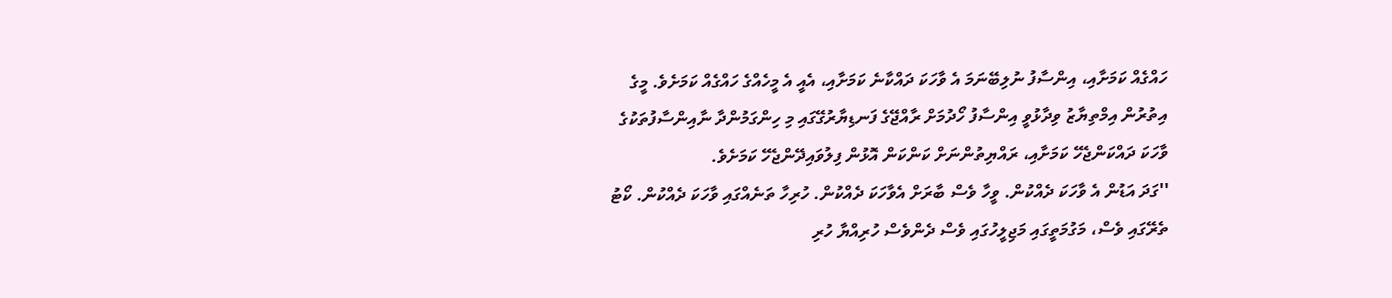ހައްގެއް ކަމަށާއި، އިންސާފު ނުލިބޭނަމަ އެ ވާހަކަ ދައްކާނެ ކަމަށާއި، އެއީ އެ މީހެއްގެ ހައްގެއް ކަމަށެވެ. މީގެ އިތުރުން އިމްތިޔާޒު ވިދާޅުވީ އިންސާފު ހޯދުމަށް ރާއްޖޭގެ ފަނޑިޔާރުގޭގައި މި ހިންގަމުންދާ ނާއިންސާފުތަކުގެ ވާހަކަ ދައްކަންޖެހޭ ކަމަށާއި، ރައްޔިތުންނަށް ކަންކަން އޮޅުން ފިލުވައިދޭންޖެހޭ ކަމަށެވެ.
''ގަދަ އަޑުން އެ ވާހަކަ ދެއްކުން. ވީހާ ވެސް ބާރަށް އެވާހަކަ ދެއްކުން. ހުރިހާ ތަނެއްގައި ވާހަކަ ދެއްކުން. ކޯޓު ތެރޭގައި ވެސް، މަގުމަތީގައި މަޖިލީހުގައި ވެސް ދެންވެސް ހުރިއްޔާ ހުރި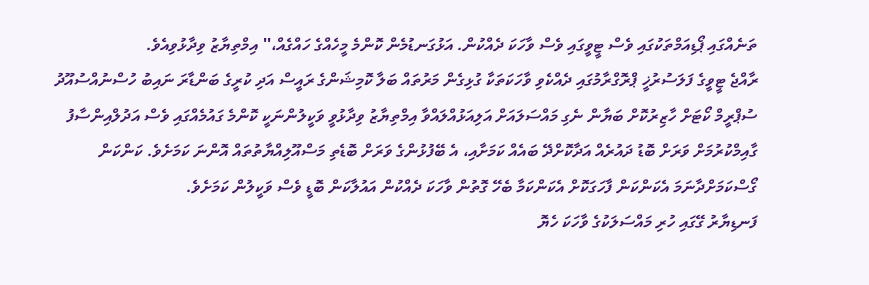ތަނެއްގައި ޕޯޑިއަމްތަކުގައި ވެސް ޓީވީގައި ވެސް ވާހަކަ ދެއްކުން. އަޅުގަނޑުމެން ކޮންމެ މީހެއްގެ ހައްގެއް،'' އިމްތިޔާޒު ވިދާޅުވިއެވެ.
ރާއްޖެ ޓީވީގެ ފަލަސުރުޚީ ޕްރޮގްރާމުގައި ދެއްކެވި ވާހަކަތަކާ ގުޅިގެން މަރުތައް ބަލާ ކޮމިޝަންގެ ރައީސް އަދި ކުރީގެ ބަންޑާރަ ނައިބު ހުސްނުއްސުއޫދު ސުޕްރީމް ކޯޓަށް ހާޒިރުކޮށް ބަޔާން ނެގި މައްސަލައަށް އަލިއަޅުއްލައްވާ އިމްތިޔާޒު ވިދާޅުވީ ވަކީލުންނަކީ ކޮންމެ ގައުމެއްގައި ވެސް އަދުލްއިންސާފު ގާއިމްކުރުމަށް ވަރަށް ބޮޑު ދައުރެއް އަދާކޮށްދޭ ބައެއް ކަމަށާއި، އެ ބޭފުޅުންގެ ވަރަށް ބޮޑެތި މަސްއޫލިއްޔާތުތައް އޮންނަ ކަމަށެވެ. ކަންކަން ގޯސްކަމަށްދާނަމަ އެކަންކަން ފާހަގަކޮށް އެކަންކަމާ ބެހޭ ގޮތުން ވާހަކަ ދެއްކުން އައުލާކަން ބޮޑީ ވެސް ވަކީލުން ކަމަށެވެ.
ފަނޑިޔާރު ގޭގައި ހުރި މައްސަލަކުގެ ވާހަކަ ހެޔޮ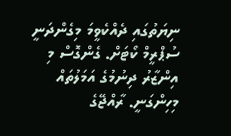ނިޔަތުގައި ދެއްކެވީމަ މިގެންދަނީ ސުޕްރީމް ކޯޓަށް. ގެންގޮސް މި އިންޒާރު ދިނުމުގެ އަމަލުތައް މިހިންގަނީ. ރާއްޖޭގެ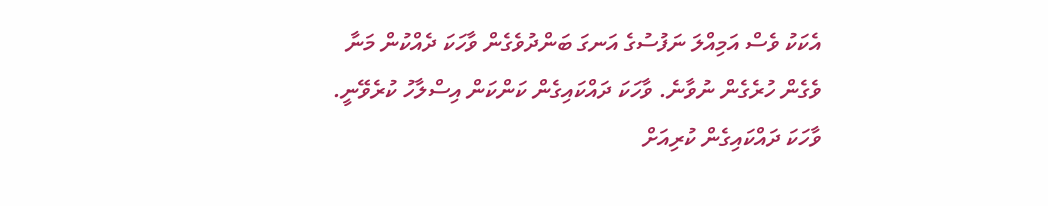އެކަކު ވެސް އަމިއްލަ ނަފުސުގެ އަނގަ ބަންދުވެގެން ވާހަކަ ދެއްކުން މަނާ ވެގެން ހުރެގެން ނުވާނެ. ވާހަކަ ދައްކައިގެން ކަންކަން އިސްލާހު ކުރެވޭނީ. ވާހަކަ ދައްކައިގެން ކުރިއަށް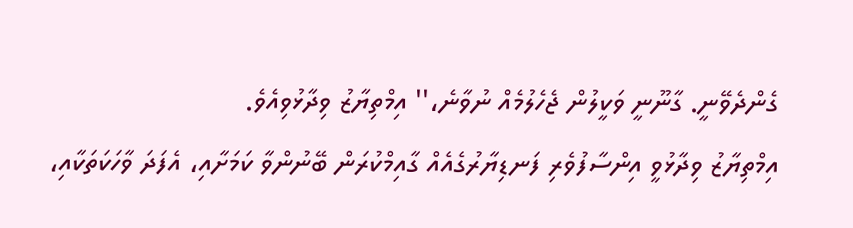ގެންދެވޭނީ. ގާނޫނީ ވަކީލުން ޖެހެލުމެއް ނުވާނެ،'' އިމްތިޔާޒު ވިދާޅުވިއެވެ.
އިމްތިޔާޒު ވިދާޅުވީ އިންސާފުވެރި ފަނޑިޔާރުގެއެއް ގާއިމްކުރަން ބޭނުންވާ ކަމަށާއި، އެފަދަ ވާހަކަތަކާއި،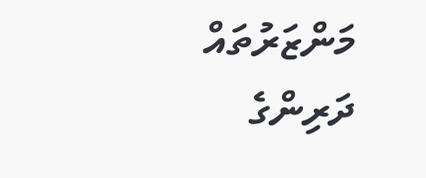މަންޒަރުތައް ދަރިންގެ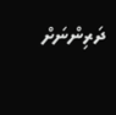ދަރިންނަށް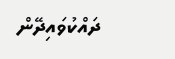ދައްކުވައިދޭން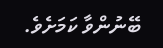ބޭނުންވާ ކަމަށެވެ.